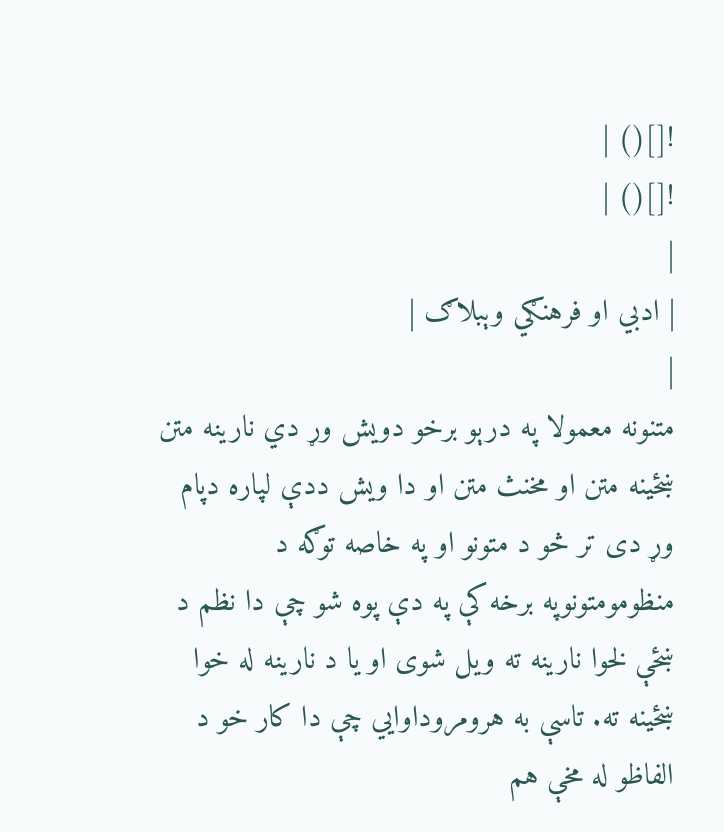![]() |
![]() |
|
| ادبي او فرهنګي وېبلاګ |
|
متنونه معمولا په درېو برخو دويش وړ دي نارينه متن ښځينه متن او مخنث متن او دا ويش ددې لپاره دپام وړ دى تر څو د متونو او په خاصه توګه د منظومومتونوپه برخه كې په دې پوه شو چې دا نظم د ښځې لخوا نارينه ته ويل شوى او يا د نارينه له خوا ښځينه ته. تاسې به هرومروداوايي چې دا كار خو د الفاظو له مخې هم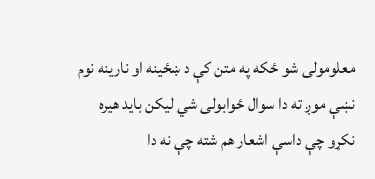معلومولى شو ځكه په متن كې د ښځينه او نارينه نوم نښې موږ ته دا سوال ځوابولى شي ليكن بايد هيره نكړو چې داسې اشعار هم شته چې نه دا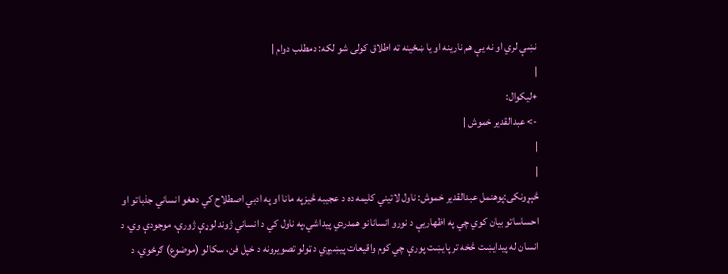نښې لري او نه يې هم نارينه او يا ښځينه ته اطلاق كولى شو لكه: دمطلب دوام |
|
+ليكوال:
-> عبدالقدير خموش |
|
|
څېړونکی:پوهنمل عبدالقدير خموش: ناول لاتيني کليمه ده د عجيبه څيزپه مانا او په ادبي اصطلاح کي دهغو انساني جذباتو او احساساتو بيان کوي چي په اظهاريې د نورو انسانانو همدردي پيداشي،په ناول کي د انساني ژوند لوړې ژورې، موجودې وي، د انسان له پيدايښت څخه تر پايښت پورې چي کوم واقيعات پيښيږي د ټولو تصويرونه د خپل فن، سکالو (موضوع) ګرځوي، د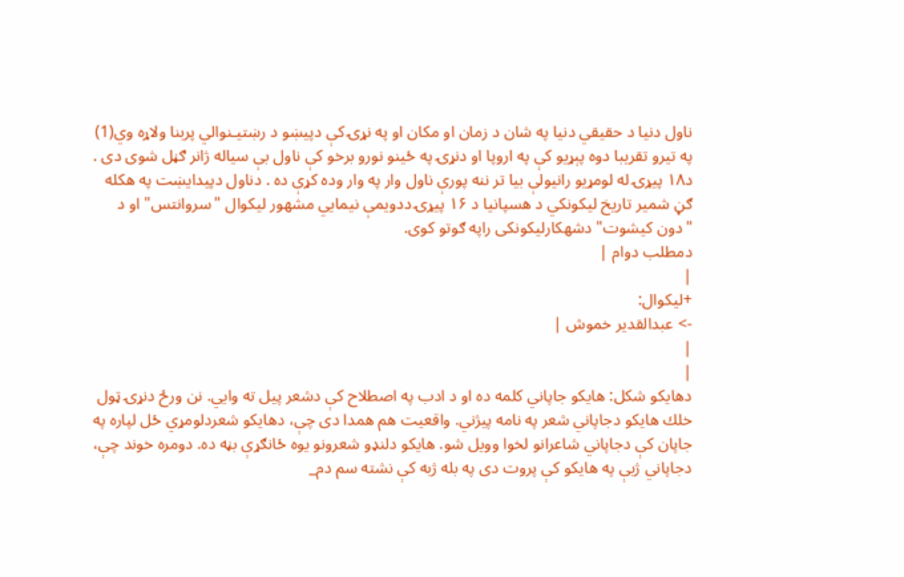ناول دنيا د حقيقي دنيا په شان د زمان او مکان او په نړۍ کې دپيښو د رښتيـنوالي پربنا ولاړه وي(1) په تيرو تقريبا دوه پېړيو کې په اروپا او دنړۍ په ځينو نورو برخو کې ناول بې سياله ژانر ګڼل شوی دی . د۱۸ پيړۍ له لومړيو رانيولې بيا تر ننه پورې ناول وار په وار وده کړې ده . دناول دپيدايښت په هکله ګڼ شمير تاريخ ليکونکي د هسپانيا د ۱۶ پيړۍ ددويمې نيمايي مشهور ليکوال "سروانتس" او د "دون کيشوت" دشهکارليکونکی راپه ګوتو کوی.
دمطلب دوام |
|
+ليكوال:
-> عبدالقدير خموش |
|
|
دهايكو شكل: هايكو جاپاني كلمه ده او د ادب په اصطلاح كې دشعر پيل ته وايي. نن ورځ دنړۍ ټول خلك هايكو دجاپاني شعر په نامه پيژني. واقعیت هم همدا دى چې، دهايكو شعردلومړي ځل لپاره په جاپان كې دجاپاني شاعرانو لخوا وويل شو. هايكو دلنډو شعرونو يوه ځانګړې بڼه ده. دومره خوند چې، دجاپاني ژبې په هايكو كې پروت دى په بله ژبه كې نشته سم دم_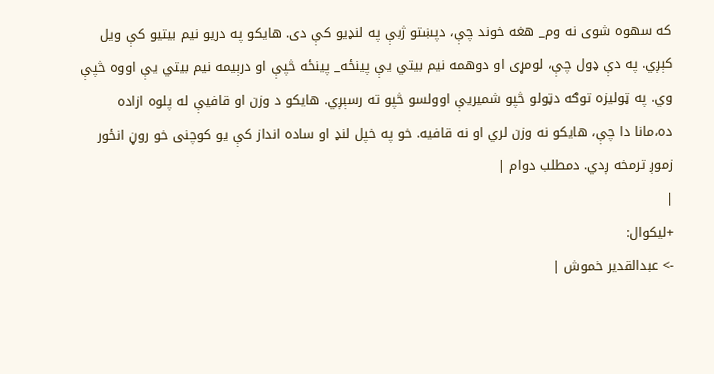كه سهوه شوى نه وم_ هغه خوند چې، دپښتو ژبې په لنډيو كې دى. هايكو په دريو نيم بيتيو كې ويل كېږي. په دې ډول چې، لومړى او دوهمه نيم بيتي يې پينځه_ پينځه څپې او درېيمه نيم بيتي يې اووه څپې وي. په ټوليزه توګه دټولو څپو شميريې اوولسو څپو ته رسېږي. هايكو د وزن او قافيې له پلوه ازاده ده،مانا دا چې، هايكو نه وزن لري او نه قافيه. خو په خپل لنډ او ساده انداز كې يو كوچنى خو روڼ انځور زموږ ترمخه ږدي. دمطلب دوام |
|
+ليكوال:
-> عبدالقدير خموش |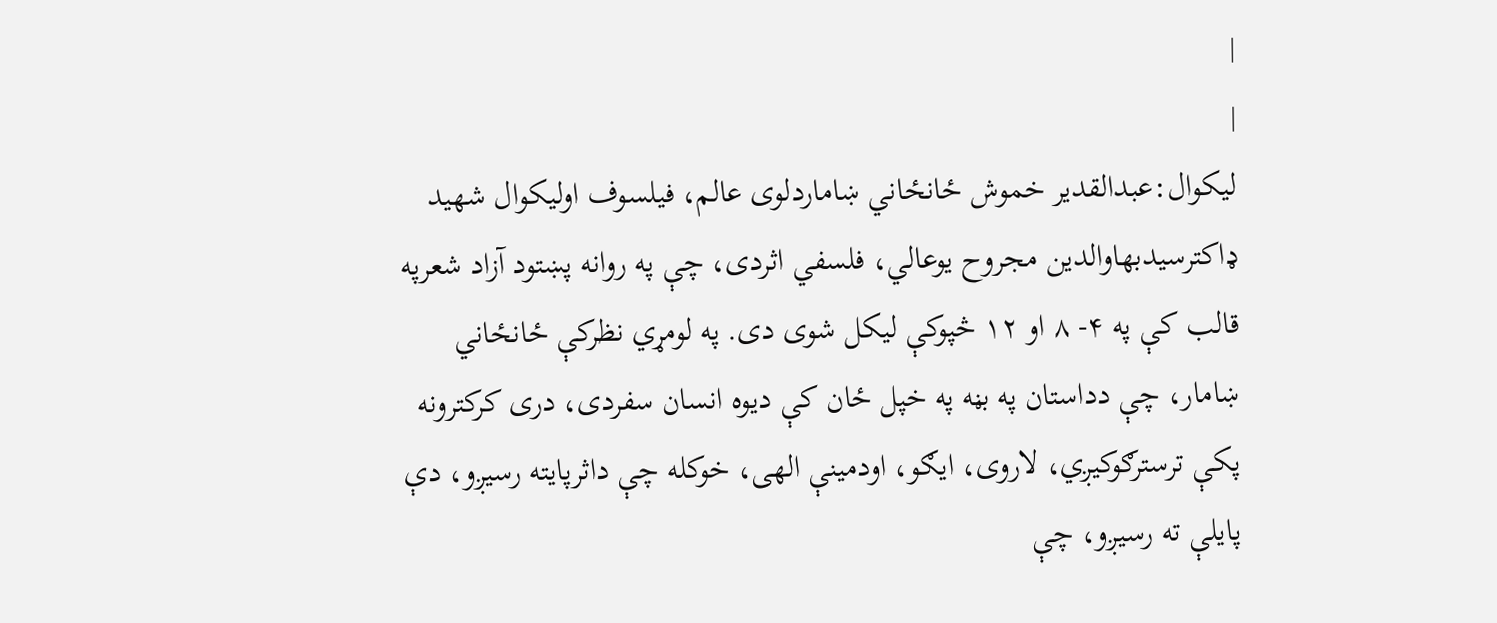|
|
ليكوال:عبدالقدير خموش ځانځاني ښاماردلوى عالم، فيلسوف اوليكوال شهيد ډاكترسيدبهاوالدين مجروح يوعالي، فلسفي اثردى، چې په روانه پښتود آزاد شعرپه قالب كې په ۴- ۸ او ۱۲ څپوكې ليكل شوى دى. په لومړي نظركې ځانځاني ښامار، چې دداستان په بڼه په خپل ځان كې ديوه انسان سفردى، درى كركترونه پكې ترسترګوكيږي، لاروى، ايګو، اودمينې الهى، خوكله چې داثرپايته رسيږو، دې پايلې ته رسيږو، چې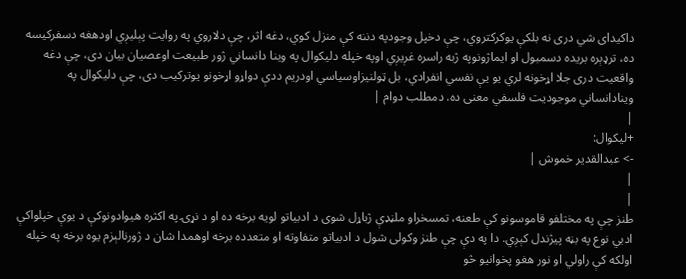داكيداى شي درى نه بلكې يوكركتروي، چې دخپل وجودپه دننه كې منزل كوي، دغه اثر، چې دلاروي په روايت پېليږي اودهغه دسفركيسه ده، ترډېره بريده دسمبول او ايماژونوپه ژبه راسره غږيږي اوپه خپله دليكوال په وينا دانساني ژور طبيعت اوعصيان بيان دى، چې دغه واقعيت درى جلا اړخونه لري يو يې نفسي انفرادي، بل ټولنيزاوسياسي اودريم ددې دواړو اړخونو يوتركيب دى، چې دليكوال په وينادانساني موجوديت فلسفي معنى ده. دمطلب دوام |
|
+ليكوال:
-> عبدالقدير خموش |
|
|
طنز چې په مختلفو قاموسونو كې طعنه، تمسخراو ملڼډې ژباړل شوى د ادبياتو لويه برخه ده او د نړۍ په اكثره هيوادونوكې د يوې خپلواكې ادبي نوع په بڼه پيژندل كېږي. دا په دې چې طنز وكولى شول د ادبياتو متفاوته او متعدده برخه اوهمدا شان د ژورنالېزم يوه برخه په خپله اولكه كې راولي او نور هغو پخوانيو څو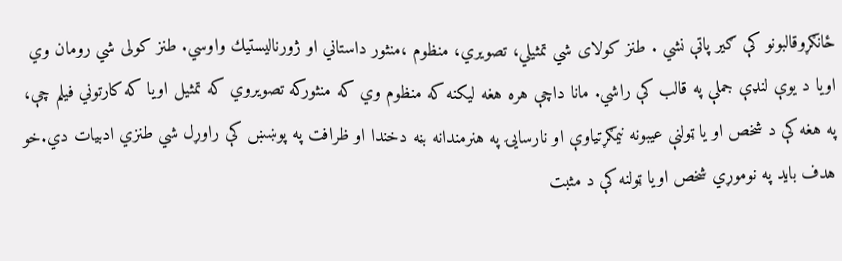ځانګړوقالبونو كې ګير پاتې نشي . طنز كولاى شي تمثيلي، تصويري، منظوم ،منثور داستاني او ژورناليستيك واوسي. طنز كولى شي رومان وي اويا د يوې لنډې جملې په قالب كې راشي. مانا داچې هره هغه ليكنه كه منظوم وي كه منثوركه تصويروي كه تمثيل اويا كه كارتوني فيلم چې، په هغه كې د شخص او يا ټولنې عيبونه نيمګړتياوې او نارسايۍ په هنرمندانه بڼه دخندا او ظرافت په پوښښ كې راوړل شي طنزي ادبيات دي.خو هدف بايد په نوموړي شخص اويا ټولنه كې د مثبت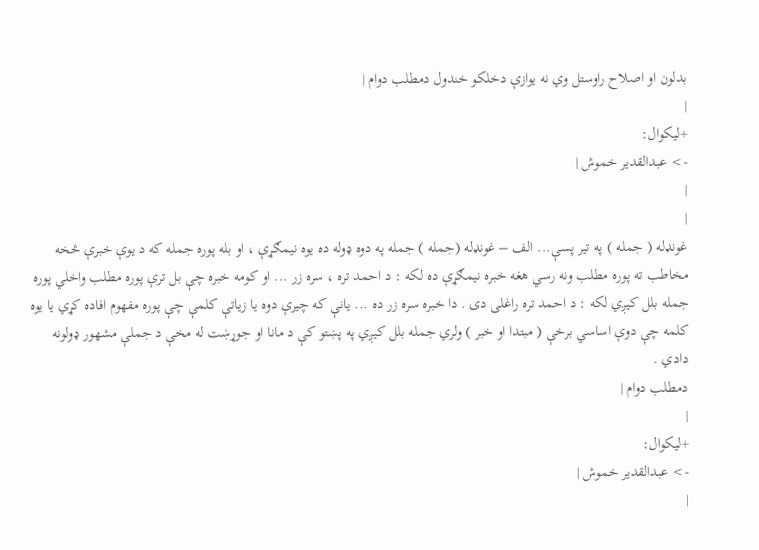بدلون او اصلاح راوستل وي نه يوازې دخلكو خندول دمطلب دوام |
|
+ليكوال:
-> عبدالقدير خموش |
|
|
غونډله ( جمله ) په تير پسې... الف – غونډله (جمله ) جمله په دوه ډوله ده يوه نيمګړې ، او بله پوره جمله که د يوې خبرې څخه مخاطب ته پوره مطلب ونه رسي هغه خبره نيمګړې ده لکه : د احمد تره ، سره زر ... او کومه خبره چې بل ترې پوره مطلب واخلي پوره جمله بلل کيږي لکه : د احمد تره راغلى دى . دا خبره سره زر ده ... يانې که چيرې دوه يا زياتې کلمې چې پوره مفهوم افاده کړي يا يوه کلمه چې دوې اساسي برخې ( مبتدا او خبر ) ولري جمله بلل کيږي په پښتو کې د مانا او جوړښت له مخې د جملې مشهور ډولونه دادي .
دمطلب دوام |
|
+ليكوال:
-> عبدالقدير خموش |
|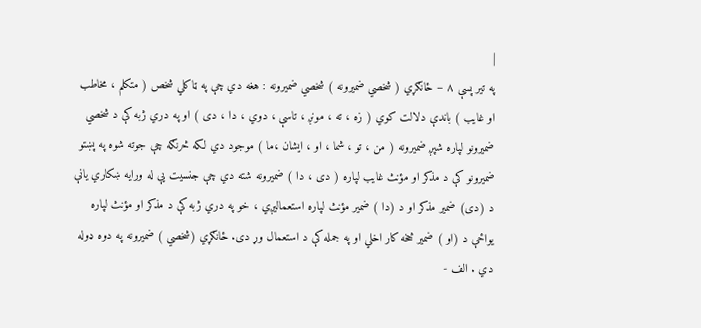|
په تير پسې ٨ – ځانګړي ( شخصي ضميرونه ) شخصي ضميرونه : هغه دي چې په ټاکلي شخص ( متکلم ، مخاطب او غايب ) باندې دلالت کوي ( زه ، ته ، مونږ ، تاسې ، دوي ، دا ، دى ) او په دري ژبه کې د شخصي ضميرونو لپاره شپږ ضميرونه ( من ، تو ، شما ، او ، ايشان ،ما ) موجود دي لکه څرنګه چې جوته شوه په پښتو ضميرونو کې د مذکر او مؤنث غايب لپاره ( دى ، دا ) ضميرونه شته دي چې جنسيت يې له ورايه ښکاري يانې د (دى) ضمير مذکر او د (دا ) ضمير مؤنث لپاره استعماليږي ، خو په دري ژبه کې د مذکر او مؤنث لپاره يواځې د (او ) ضمير څخه کار اخلي او په جمله کې د استعمال وړ دى. ځانګړي (شخصي ) ضميرونه په دوه ډوله دي . الف -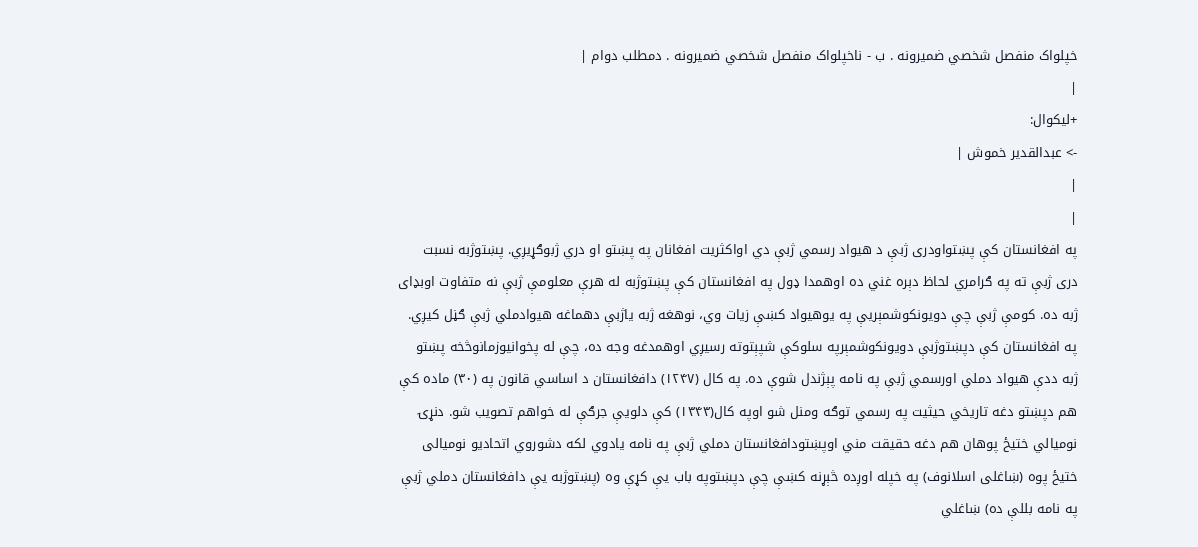خپلواک منفصل شخصي ضميرونه . ب - ناخپلواک منفصل شخصي ضميرونه . دمطلب دوام |
|
+ليكوال:
-> عبدالقدير خموش |
|
|
په افغانستان كې پښتواودرى ژبې د هيواد رسمي ژبې دي اواكثريت افغانان په پښتو او دري ژبوګړيږي. پښتوژبه نسبت درى ژبې ته په ګرامري لحاظ دېره غني ده اوهمدا ډول په افغانستان كې پښتوژبه له هرې معلومې ژبې نه متفاوت اوبډاى ژبه ده. كومې ژبې چې دويونكوشمېريې په يوهيواد كښې زيات وي، نوهغه ژبه ياژبې دهماغه هيوادملي ژبې ګڼل كيږي. په افغانستان كې دپښتوژبې دويونكوشمېرپه سلوكې شپېتوته رسيږي اوهمدغه وجه ده، چې له پخوانيوزمانوڅخه پښتو ژبه ددې هيواد دملي اورسمي ژبې په نامه پېژندل شوې ده. په كال (۱۲۴۷) دافغانستان د اساسي قانون په (۳۰) ماده كې هم دپښتو دغه تاريخي حيثيت په رسمي توګه ومنل شو اوپه كال(۱۳۴۳) كې دلويې جرګې له خواهم تصويب شو. دنړۍ نوميالي ختيځ پوهان هم دغه حقيقت مني اوپښتودافغانستان دملي ژبې په نامه يادوي لكه دشوروي اتحاديو نوميالى ختيځ پوه (ښاغلى اسلانوف) په خپله اوږده څېړنه كښې چې دپښتوپه باب يې كړې وه (پښتوژبه يې دافغانستان دملي ژبې په نامه بللې ده) ښاغلي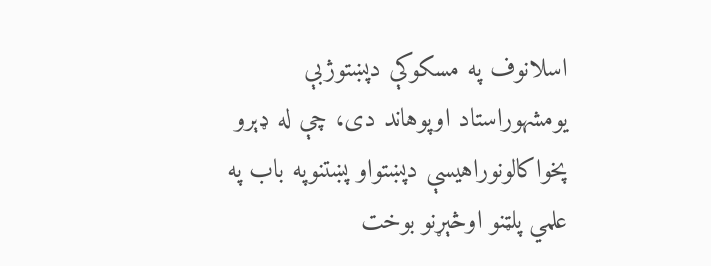اسلانوف په مسكوكې دپښتوژبې يومشهوراستاد اوپوهاند دى، چې له ډېرو پخواكالونوراهيسې دپښتواو پښتنوپه باب په علمي پلټنو اوڅېړنو بوخت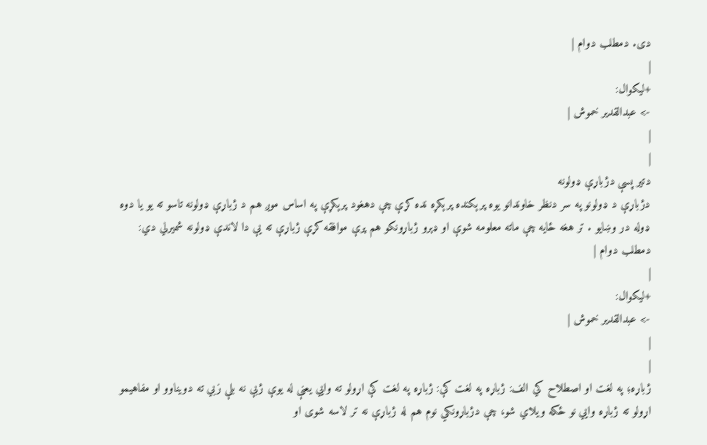دى. دمطلب دوام |
|
+ليكوال:
-> عبدالقدير خموش |
|
|
دتير پسې دژباړې ډولونه
دژباړې د ډولونو په سر دنظر خاوندانو يوه پرېكنده پرېكړه نده كړې چې دهغود پرېكړې په اساس موږ هم د ژباړې ډولونه تاسو ته يو يا دوه ډوله در وښايو . تر هغه ځايه چې ماته معلومه شوې او ډېرو ژباړونكو هم پرې موافقه كړې ژباړې ته يې دا لاندې ډولونه شميرلي دي: دمطلب دوام |
|
+ليكوال:
-> عبدالقدير خموش |
|
|
ژباړه؛ په لغت او اصطلاح كي الف: ژباړه په لغت كې: ژباړه په لغت كې اړولو ته وايي يعنې له يوې ژبې نه بلې زبي ته دويناوو او مفاهيمو اړولو ته ژباړه وايي نو ځكه ويلاي شو، چې دژباړونكي نوم هم له ژباړې نه تر لاسه شوى او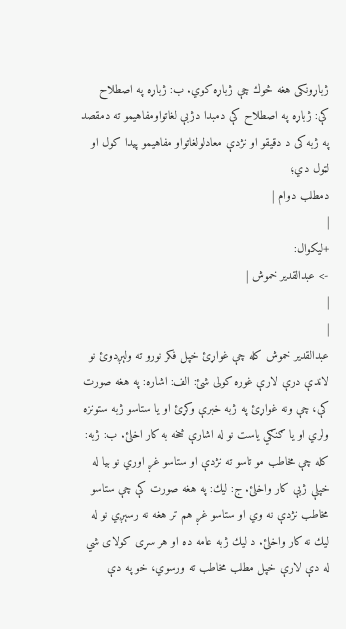ژباړونكى هغه څوك چې ژباړه كوي. ب: ژباړه په اصطلاح كې: ژباړه په اصطلاح كې دمبدا دژبې لغاتواومفاهیمو ته دمقصد په ژبه کی د دقيقو او نژدې معادلولغاتواو مفاهیمو پيدا كول او لټول دي؛
دمطلب دوام |
|
+ليكوال:
-> عبدالقدير خموش |
|
|
عبدالقدير خموش كله چې غواړئ خپل فكر نورو ته ولېږدوئ نو لاندې درې لارې غوره كولى شئ: الف: اشاره: په هغه صورت كې، چې ونه غواړئ په ژبه خبرې وكړئ او يا ستاسو ژبه ستونزه ولري او يا ګنګي ياست نو له اشارې څخه به كار اخلئ. ب: ژبه: كله چې مخاطب مو تاسو ته نژدې او ستاسو غږ اوري نو بيا له خپلې ژبې كار واخلئ. ج: ليك: په هغه صورت كې چې ستاسو مخاطب نژدې نه وي او ستاسو غږ هم تر هغه نه رسېږي نو له ليك نه كار واخلئ. د ليك ژبه عامه ده او هر سړى كولاى شي له دې لارې خپل مطلب مخاطب ته ورسوي، خو په دې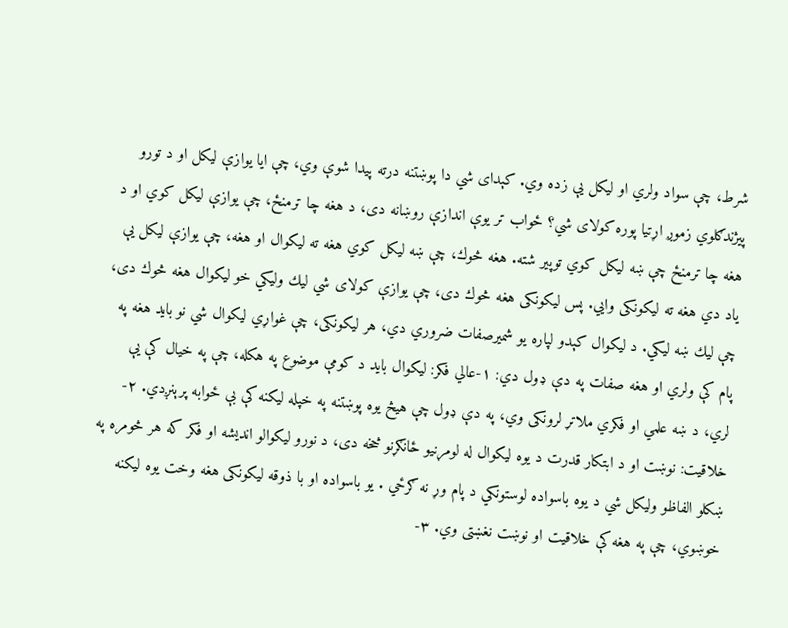شرط، چې سواد ولري او ليكل يې زده وي. كېداى شي دا پوښتنه درته پيدا شوې وي، چې ايا يوازې ليكل او د تورو پيژندګلوي زموږ اړتيا پوره كولاى شي؟ ځواب تر يوې اندازې روښانه دى، د هغه چا ترمنځ، چې يوازې ليكل كوي او د هغه چا ترمنځ چې ښه ليكل كوي توپير شته. هغه څوك، چې ښه ليكل كوي هغه ته ليكوال او هغه، چې يوازې ليكل يې ياد دي هغه ته ليكونكى وايي. پس ليكونكى هغه څوك دى، چې يوازې كولاى شي ليك وليكي خو ليكوال هغه څوك دى، چې ليك ښه ليكي. د ليكوال كېدو لپاره يو شميرصفات ضروري دي، هر ليكونكى، چې غواړي ليكوال شي نو بايد هغه په پام كې ولري او هغه صفات په دې ډول دي: ۱-عالي فكر: ليكوال بايد د كومې موضوع په هكله، چې په خيال كې يې لري، د ښه علمي او فكري ملاتړ لرونكى وي، په دې ډول چې هيڅ يوه پوښتنه په خپله ليكنه كې بې ځوابه پرېنږدي. ۲-خلاقيت: نوښت او د ابتكار قدرت د يوه ليكوال له لومړنيو ځانګړنو څخه دى، د نورو ليكوالو انديشه او فكر كه هر څومره په ښكلو الفاظو وليكل شي د يوه باسواده لوستونكي د پام وړ نه ګرځي . يو باسواده او با ذوقه ليكونكى هغه وخت يوه ليكنه خوښوي، چې په هغه كې خلاقيت او نوښت نغښتى وي. ۳-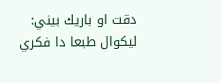دقت او باريك بيني: ليكوال طبعا دا فكري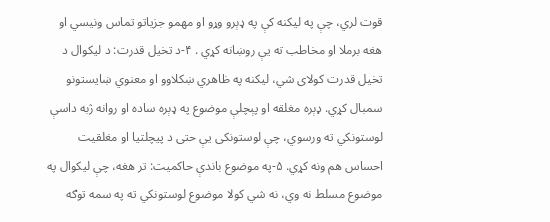قوت لري، چې په ليكنه كې په ډېرو وړو او مهمو جزياتو تماس ونيسي او هغه برملا او مخاطب ته يې روښانه كړي . ۴-د تخيل قدرت: د ليكوال د تخيل قدرت كولاى شي، ليكنه په ظاهري ښكلاوو او معنوي ښايستونو سمبال كړي. ډېره مغلقه او پېچلې موضوع په ډېره ساده او روانه ژبه داسې لوستونكي ته ورسوي، چې لوستونكى يې حتى د پيچلتيا او مغلقيت احساس هم ونه كړي. ۵-په موضوع باندې حاكميت: تر هغه، چې ليكوال په موضوع مسلط نه وي، نه شي كولا موضوع لوستونكي ته په سمه توګه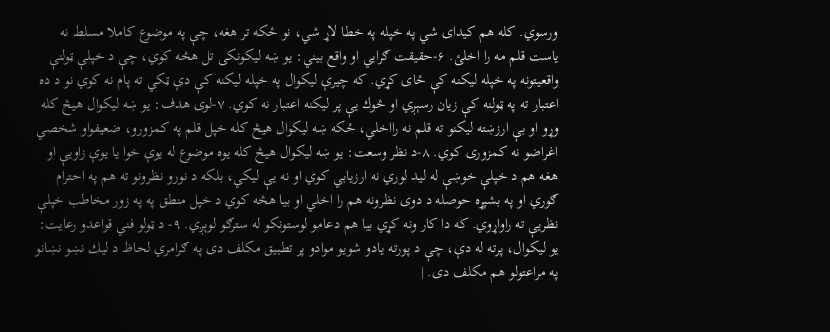ورسوي. كله هم كيداى شي په خپله په خطا لاړ شي، نو ځكه تر هغه، چې په موضوع كاملا مسلط نه ياست قلم مه را اخلئ. ۶-حقيقت ګرايي او واقع بيني: يو ښه ليكونكى تل هڅه كوي، چې د خپلې ټولنې واقعيتونه په خپله ليكنه كې ځاى كړي. كه چيرې ليكوال په خپله ليكنه كې دې ټكي ته پام نه كوي نو د ده اعتبار ته په ټولنه كې زيان رسېږي او څوك يې پر ليكنه اعتبار نه كوي. ۷-لوى هدف: يو ښه ليكوال هيڅ كله وړو او بې ارزښته ليكنو ته قلم نه رااخلي، ځكه ښه ليكوال هيڅ كله خپل قلم په كمزورو، ضعيفواو شخصي اغراضو نه كمزورى كوي. ۸-د نظر وسعت: يو ښه ليكوال هيڅ كله يوه موضوع له يوې خوا يا يوې زاويې او هغه هم د خپلې خوښې له ليد لوري نه ارزيابي كوي او نه يې ليكي، بلكه د نورو نظرونو ته هم په احترام ګوري او په بشپړه حوصله د دوى نظرونه هم را اخلي او بيا هڅه كوي د خپل منطق په په زور مخاطب خپلې نظريې ته راواړوي. كه دا كار ونه كړي بيا هم دعامو لوستونكو له سترګو لوېږي. ۹- د ټولو فني قواعدو رعايت: يو ليكوال، پرته له دې، چې د پورته يادو شويو موادو پر تطبيق مكلف دى په ګرامري لحاظ د ليك نښو نښانو په مراعتولو هم مكلف دى. |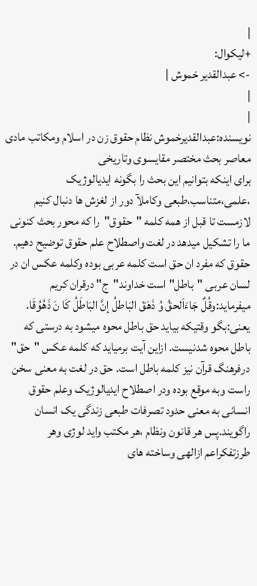|
+ليكوال:
-> عبدالقدير خموش |
|
|
نویسنده:عبدالقدیرخموش نظام حقوق زن در اسلام ومکاتب مادی معاصر بحث مختصر مقایسوی وتاریخی
برای اینکه بتوانیم این بحث را بگونه ایدیالوژیک ،علمی،متناسب،طبعی وکاملآ دور از لغزش ها دنبال کنیم لازمست تا قبل از همه کلمه "حقوق"را که محور بحث کنونی ما را تشکیل میدهد در لغت واصطلاح علم حقوق توضیح دهیم. حقوق که مفرد ان حق است کلمه عربی بوده وکلمه عکس ان در لسان عربی "باطل" است خداوند"ج" درقران کریم میفرماید:وقُلٌ جَاءَاَلحقُ وُ ذَهَقَ البَاطلُ إنَّ البَاطَلُ کَا نَ ذَهُوُقَا. یعنی:بگو وقتیکه بیاید حق باطل محوه میشود به درستی که باطل محوه شدنیست. ازاین آیت برمیاید که کلمه عکس "حق" درفرهنگ قرآن نیز کلمه باطل است. حق در لغت به معنی سخن راست وبه موقع بوده ودر اصطلاح ایدیالوژیک وعلم حقوق انسانی به معنی حدود تصرفات طبعی زندگی یک انسان راگویند.پس هر قانون ونظام ،هر مکتب واید لوژی وهر طرزتفکراعم ازالهی وساخته های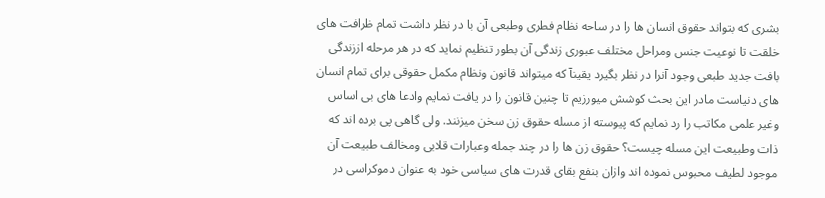بشری که بتواند حقوق انسان ها را در ساحه نظام فطری وطبعی آن با در نظر داشت تمام ظرافت های خلقت تا نوعیت جنس ومراحل مختلف عبوری زندگی آن بطور تنظیم نماید که در هر مرحله اززندگی بافت جدید طبعی وجود آنرا در نظر بگیرد یقینآ که میتواند قانون ونظام مکمل حقوقی برای تمام انسان های دنیاست مادر این بحث کوشش میورزیم تا چنین قانون را در یافت نمایم وادعا های بی اساس وغیر علمی مکاتب را رد نمایم که پیوسته از مسله حقوق زن سخن میزنند. ولی گاهی پی برده اند که ذات وطبیعت این مسله چیست؟ حقوق زن ها را در چند جمله وعبارات قلابی ومخالف طبیعت آن موجود لطیف محبوس نموده اند وازان بنفع بقای قدرت های سیاسی خود به عنوان دموکراسی در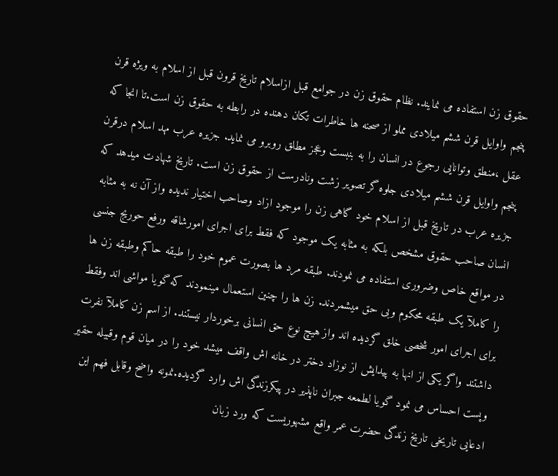حقوق زن استفاده می نمایند. نظام حقوق زن در جوامع قبل ازاسلام تاریخ قرون قبل از اسلام به ویژه قرن پنجم واوایل قرن ششم میلادی مملو از صحنه ها خاطرات تکان دهنده در رابطه به حقوق زن است.تا انجا که عقل ،منطق وتوانایی رجوع در انسان را به بنبست وعجز مطلق روبرو می نماید. جزیره عرب مهد اسلام درقرن پنجم واوایل قرن ششم میلادی جلوه گر تصویر زشت ونادرست از حقوق زن است. تاریخ شهادت میدهد که جزیره عرب در تاریخ قبل از اسلام خود گاهی زن را موجود ازاد وصاحب اختیار ندیده واز آن نه به مثابه انسان صاحب حقوق مشخص بلکه به مثابه یک موجود که فقط برای اجرای امورشاقه ورفع حوریج جنسی در مواقع خاص وضروری استفاده می نمودند. طبقه مرد ها بصورت عموم خود را طبقه حاکم وطبقه زن ها را کاملآ یک طبقه محکوم وبی حق میشمردند. زن ها را چنین استعمال مینمودند که گویا مواشی اند وفقط برای اجرای امور شخصی خلق گردیده اند واز هیچ نوع حق انسانی برخوردار نیستند. از اسم زن کاملآ نفرت داشتند واگر یکی از انها به پیدایش از نوزاد دختر در خانه اش واقف میشد خود را در میان قوم وقبیله حقیر وپست احساس می نمود گویا لطمعه جبران ناپذیر در پیکرزندگی اش وارد گردیده.نمونه واضح وقابل فهم این ادعایی تاریخی تاریخ زندگی حضرت عمر واقع مشهوریست که ورد زبان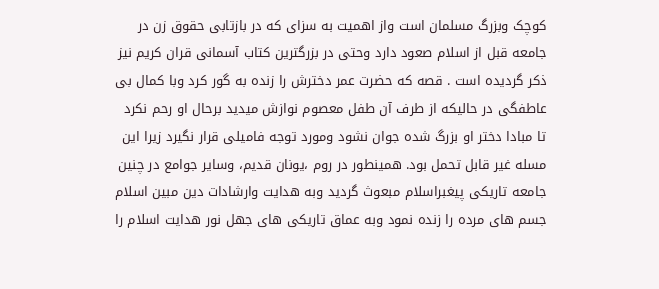کوچک وبزرگ مسلمان است واز اهمیت به سزای که در بازتابی حقوق زن در جامعه قبل از اسلام صعود دارد وحتی در بزرگترین کتاب آسمانی قران کریم نیز ذکر گردیده است . قصه که حضرت عمر دخترش را زنده به گور کرد وبا کمال بی عاطفگی در حالیکه از طرف آن طفل معصوم نوازش میدید برحال او رحم نکرد تا مبادا دختر او بزرگ شده جوان نشود ومورد توجه فامیلی قرار نگیرد زیرا این مسله غیر قابل تحمل بود. همینطور در روم ،یونان قدیم، وسایر جوامع در چنین جامعه تاریکی پیغبراسلام مبعوث گردید وبه هدایت وارشادات دین مبین اسلام جسم های مرده را زنده نمود وبه عماق تاریکی های جهل نور هدایت اسلام را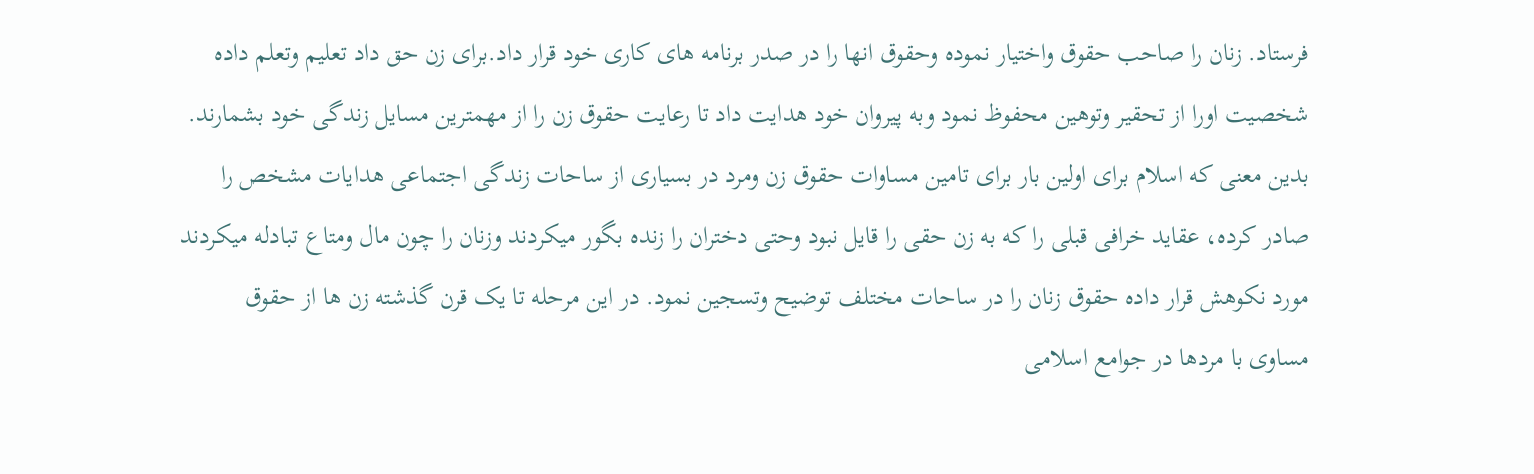فرستاد. زنان را صاحب حقوق واختیار نموده وحقوق انها را در صدر برنامه های کاری خود قرار داد.برای زن حق داد تعلیم وتعلم داده شخصیت اورا از تحقیر وتوهین محفوظ نمود وبه پیروان خود هدایت داد تا رعایت حقوق زن را از مهمترین مسایل زندگی خود بشمارند. بدین معنی که اسلام برای اولین بار برای تامین مساوات حقوق زن ومرد در بسیاری از ساحات زندگی اجتماعی هدایات مشخص را صادر کرده، عقاید خرافی قبلی را که به زن حقی را قایل نبود وحتی دختران را زنده بگور میکردند وزنان را چون مال ومتاع تبادله میکردند مورد نکوهش قرار داده حقوق زنان را در ساحات مختلف توضیح وتسجین نمود. در این مرحله تا یک قرن گذشته زن ها از حقوق مساوی با مردها در جوامع اسلامی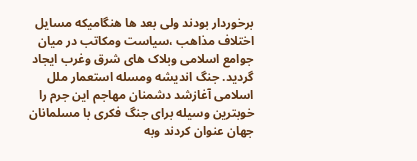برخوردار بودند ولی بعد ها هنگامیکه مسایل اختلاف مذاهب ،سیاست ومکاتب در میان جوامع اسلامی وبلاک های شرق وغرب ایجاد گردید. جنگ اندیشه ومسله استعمار ملل اسلامی آغازشد دشمنان مهاجم این جرم را خوبترین وسیله برای جنگ فکری با مسلمانان جهان عنوان کردند وبه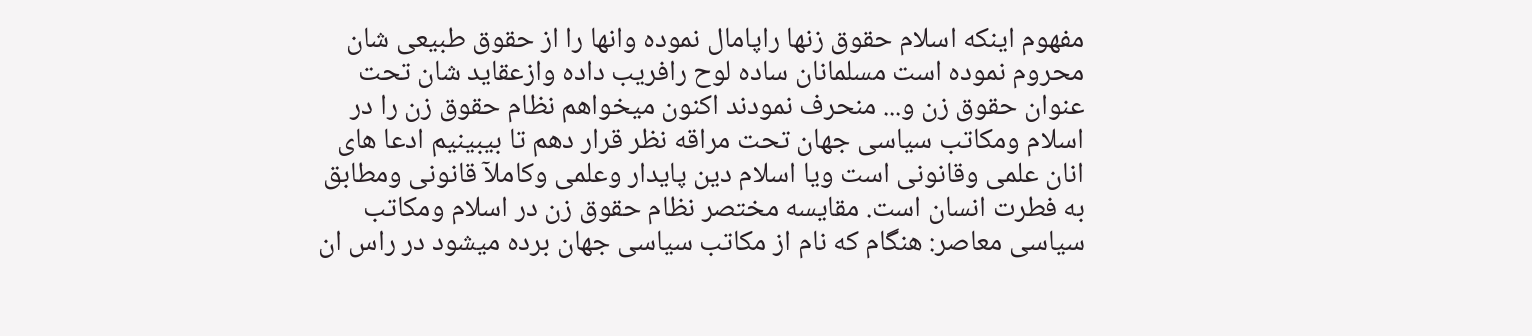مفهوم اینکه اسلام حقوق زنها راپامال نموده وانها را از حقوق طبیعی شان محروم نموده است مسلمانان ساده لوح رافریب داده وازعقاید شان تحت عنوان حقوق زن و... منحرف نمودند اکنون میخواهم نظام حقوق زن را در اسلام ومکاتب سیاسی جهان تحت مراقه نظر قرار دهم تا بیبینیم ادعا های انان علمی وقانونی است ویا اسلام دین پایدار وعلمی وکاملآ قانونی ومطابق به فطرت انسان است. مقایسه مختصر نظام حقوق زن در اسلام ومکاتب سیاسی معاصر: هنگام که نام از مکاتب سیاسی جهان برده میشود در راس ان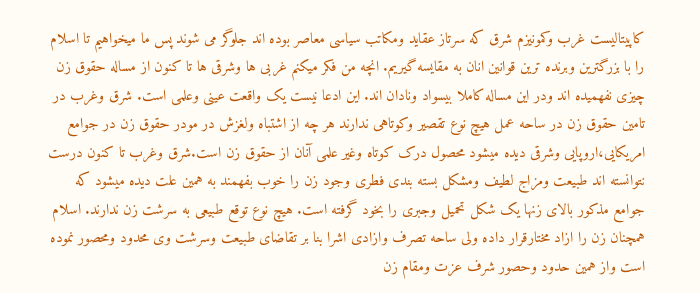کاپیتالیست غرب وکمونیزم شرق که سرتاز عقاید ومکاتب سیاسی معاصر بوده اند جلوگر می شوند پس ما میخواهیم تا اسلام را با بزرگترین وبرنده ترین قوانین انان به مقایسه گیریم. انچه من فکر میکنم غربی ها وشرقی ها تا کنون از مساله حقوق زن چیزی نفهمیده اند ودر این مساله کاملا بیسواد ونادان اند. این ادعا نیست یک واقعت عینی وعلمی است. شرق وغرب در تامین حقوق زن در ساحه عمل هیچ نوع تقصیر وکوتاهی ندارند هر چه از اشتباه ولغزش در مودر حقوق زن در جوامع امریکایی،اروپایی وشرقی دیده میشود محصول درک کوتاه وغیر علمی آنان از حقوق زن است.شرق وغرب تا کنون درست نتوانسته اند طبیعت ومزاج لطیف ومشکل بسته بندی فطری وجود زن را خوب بفهمند به همین علت دیده میشود که جوامع مذکور بالای زنها یک شکل تحمیل وجبری را بخود گرفته است. هیچ نوع توقع طبیعی به سرشت زن ندارند. اسلام همچنان زن را ازاد مختارقرار داده ولی ساحه تصرف وازادی اشرا بنا بر تقاضای طبیعت وسرشت وی محدود ومحصور نموده است واز همین حدود وحصور شرف عزت ومقام زن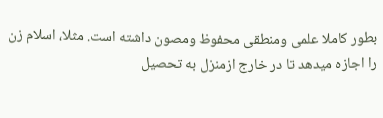بطور کاملا علمی ومنطقی محفوظ ومصون داشته است. مثلا، اسلام زن را اجازه میدهد تا در خارج ازمنزل به تحصیل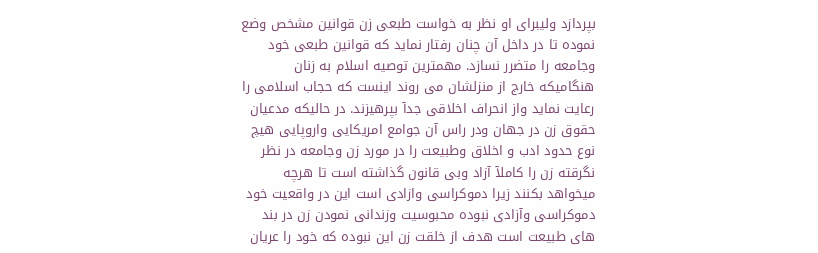بپردازد ولیبرای او نظر به خواست طبعی زن قوانین مشخص وضع نموده تا در داخل آن چنان رفتار نماید که قوانین طبعی خود وجامعه را متضرر نسازد. مهمترین توصیه اسلام به زنان هنگامیکه خارج از منزلشان می روند اینست که حجاب اسلامی را رعایت نماید واز انحراف اخلاقی جدآ بپرهیزند. در حالیکه مدعیان حقوق زن در جهان ودر راس آن جوامع امریکایی واروپایی هیچ نوع حدود ادب و اخلاق وطبیعت را در مورد زن وجامعه در نظر نگرقته زن را کاملآ آزاد وبی قانون گذاشته است تا هرچه میخواهد بکنند زیرا دموکراسی وازادی است این در واقعیت خود دموکراسی وآزادی نبوده محبوسیت وزندانی نمودن زن در بند های طبیعت است هدف از خلقت زن این نبوده که خود را عریان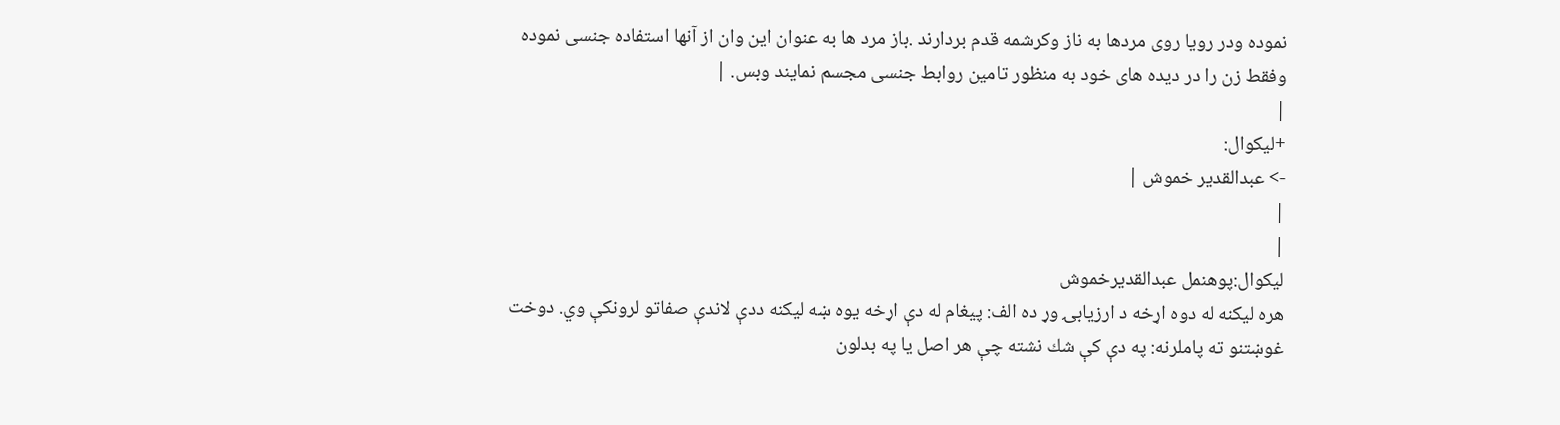نموده ودر رویا روی مردها به ناز وکرشمه قدم بردارند .باز مرد ها به عنوان این وان از آنها استفاده جنسی نموده وفقط زن را در دیده های خود به منظور تامین روابط جنسی مجسم نمایند وبس. |
|
+ليكوال:
-> عبدالقدير خموش |
|
|
ليكوال:پوهنمل عبدالقديرخموش
هره ليكنه له دوه اړخه د ارزيابۍ وړ ده الف: پيغام له دې اړخه يوه ښه ليكنه ددې لاندې صفاتو لرونكې وي. دوخت غوښتنو ته پاملرنه: په دې كې شك نشته چې هر اصل يا په بدلون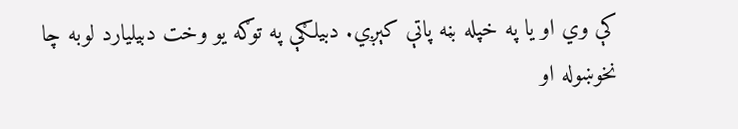كې وي او يا په خپله بڼه پاتې كېږي. دبيلګې په توګه يو وخت دبيليارد لوبه چا نخوښوله او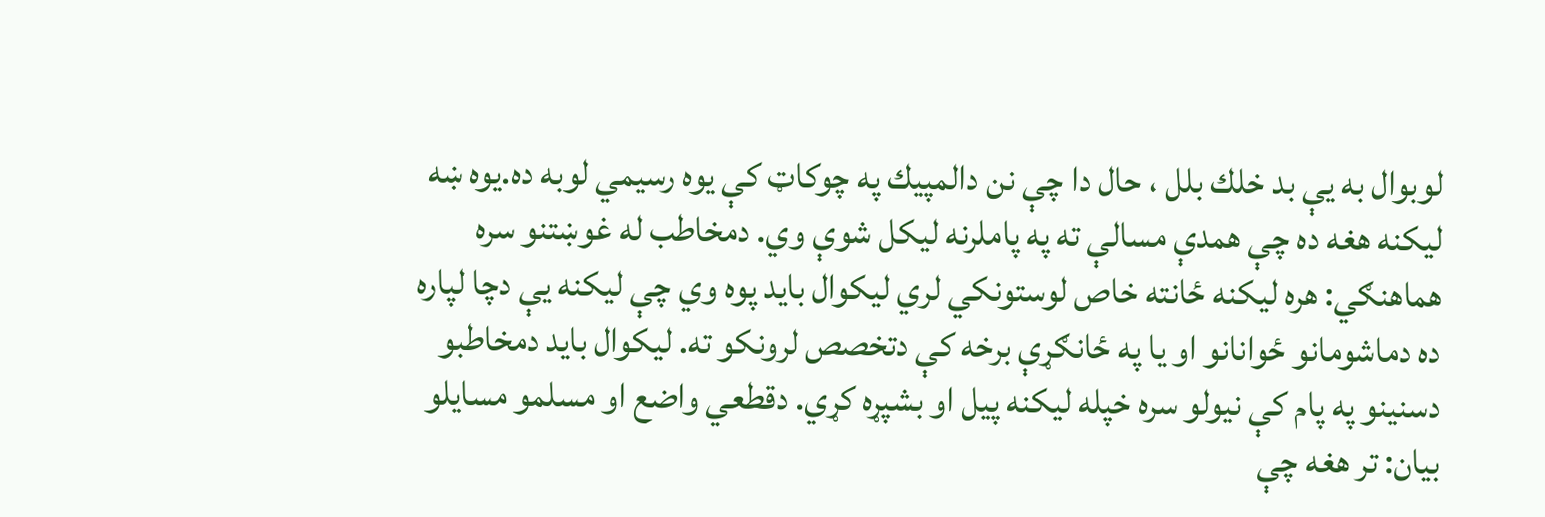لوبوال به يې بد خلك بلل ، حال دا چې نن دالمپيك په چوكاټ كې يوه رسيمي لوبه ده.يوه ښه ليكنه هغه ده چې همدې مسالې ته په پاملرنه ليكل شوې وي. دمخاطب له غوښتنو سره هماهنګي: هره ليكنه ځانته خاص لوستونكي لري ليكوال بايد پوه وي چې ليكنه يې دچا لپاره ده دماشومانو ځوانانو او يا په ځانګړې برخه كې دتخصص لرونكو ته. ليكوال بايد دمخاطبو دسنينو په پام كې نيولو سره خپله ليكنه پيل او بشپړه كړي. دقطعي واضع او مسلمو مسايلو بيان: تر هغه چې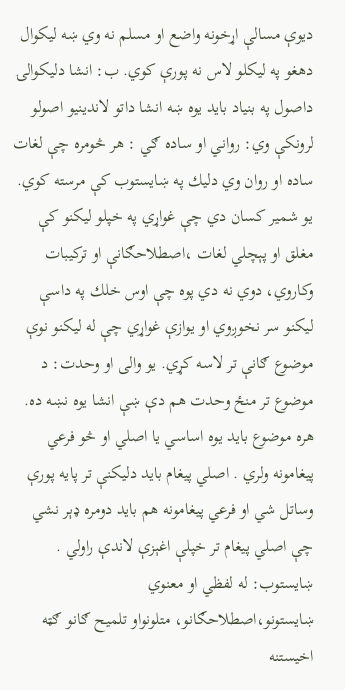ديوې مسالې اړخونه واضع او مسلم نه وي ښه ليكوال دهغو په ليكلو لاس نه پورې كوي. ب: انشا دليكوالۍ داصول په بنياد بايد يوه ښه انشا داتو لاندينيو اصولو لرونكې وي: رواني او ساده ګي : هر څومره چې لغات ساده او روان وي دليك په ښايستوب كې مرسته كوي. يو شمير كسان دي چې غواړي په خپلو ليكنو كې مغلق او پېچلي لغات ،اصطلاحګانې او تركيبات وكاروي، دوي نه دي پوه چې اوس خلك په داسې ليكنو سر نخوږوي او يوازې غواړي چې له ليكنو نوې موضوع ګانې تر لاسه كړي. يو والى او وحدت: د موضوع تر منځ وحدت هم دې ښې انشا يوه نښه ده. هره موضوع بايد يوه اساسي يا اصلي او څو فرعي پيغامونه ولري . اصلي پيغام بايد دليكنې تر پايه پورې وساتل شي او فرعي پيغامونه هم بايد دومره ډېر نشي چې اصلي پيغام تر خپلې اغېزې لاندې راولي . ښايستوب: له لفظي او معنوي ښايستونو،اصطلاحګانو، متلونواو تلميح ګانو ګټه اخيستنه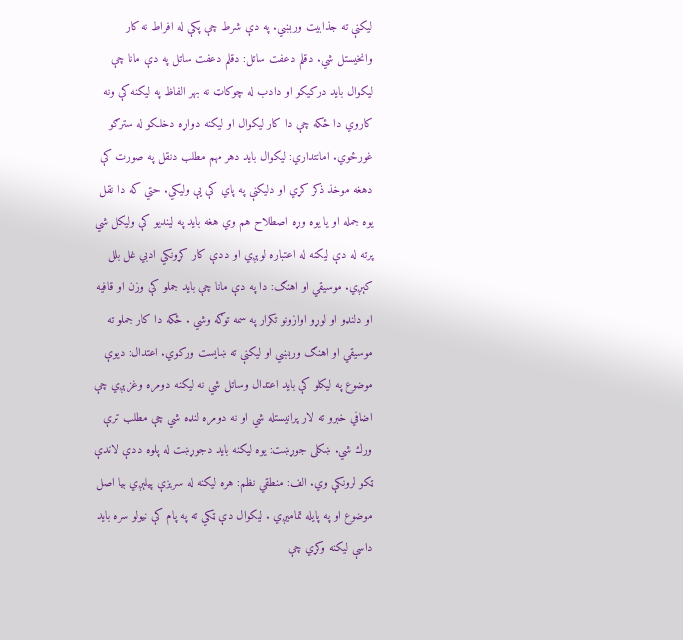ليكنې ته جذابيت وربښي. په دې شرط چې پكې له افراط نه كار وانخيستل شي. دقلم دعفت ساتل: دقلم دعفت ساتل په دې مانا چې ليكوال بايد دركيكو او دادب له چوكاټ نه بهر الفاظ په ليكنه كې ونه كاروي دا ځكه چې دا كار ليكوال او ليكنه دواړه دخلكو له سترګو غورځوي. امانتداري: ليكوال بايد دهر مهم مطلب دنقل په صورت كې دهغه موخذ ذكر كړي او دليكنې په پاي كې يې وليكي. حتي كه دا نقل يوه جمله او يا يوه وړه اصطلاح هم وي هغه بايد په لينديو كې وليكل شي پرته له دې ليكنه له اعتباره لوېږي او ددې كار كړونكي ادبي غل بلل كېږي. موسيقي او اهنګ: دا په دې مانا چې بايد جملو كې وزن او قافيه او دلنډو او لوړو اوازونو تكرار په سمه توګه وشي . ځكه دا كار جملو ته موسيقي او اهنګ وربښي او ليكنې ته ښايست وركوي. اعتدال: ديوې موضوع په ليكلو كې بايد اعتدال وساتل شي نه ليكنه دومره وغزېږي چې اضافي خبرو ته لار پرانيستله شي او نه دومره لنډه شي چې مطلب ترې ورك شي. ښكلى جوړښت: يوه ليكنه بايد دجوړښت له پلوه ددې لاندې ټكو لرونكې وي. الف: منطقي نظم: هره ليكنه له سريزې پيلېږي بيا اصل موضوع او په پايله تماميږي . ليكوال دې ټكي ته په پام كې نيولو سره بايد داسې ليكنه وكړي چې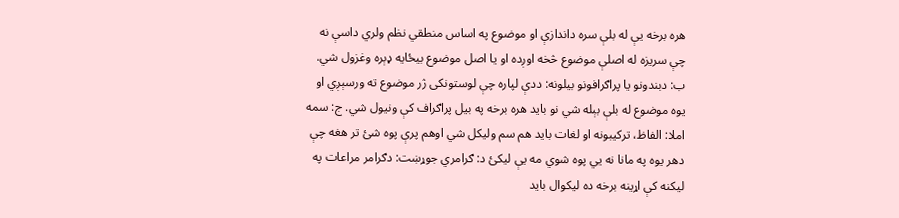هره برخه يې له بلې سره داندازې او موضوع په اساس منطقي نظم ولري داسې نه چې سريزه له اصلې موضوع څخه اوږده او يا اصل موضوع بيځايه ډېره وغزول شي. ب: دبندونو يا پراګرافونو بيلونه: ددې لپاره چې لوستونكى ژر موضوع ته ورسېږي او يوه موضوع له بلې بېله شي نو بايد هره برخه په بيل پراګراف كې ونيول شي. ج: سمه املا: الفاظ، تركيبونه او لغات بايد هم سم وليكل شي اوهم پرې پوه شئ تر هغه چې دهر يوه په مانا نه يي پوه شوي مه يې ليكئ د: ګرامري جوړښت: دګرامر مراعات په ليكنه كې اړينه برخه ده ليكوال بايد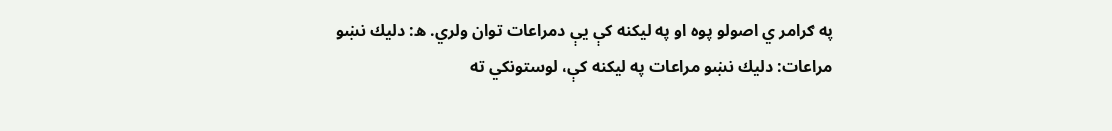په ګرامر ي اصولو پوه او په ليكنه كې يې دمراعات توان ولري. ه: دليك نښو مراعات: دليك نښو مراعات په ليكنه كې، لوستونكي ته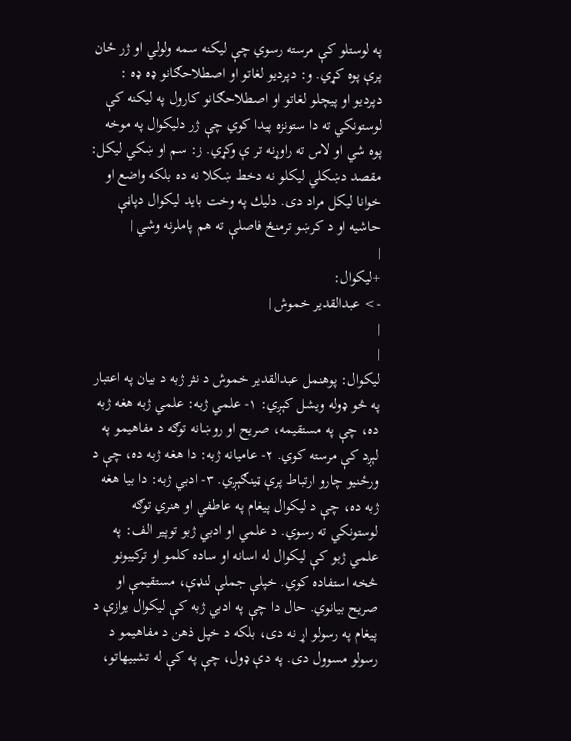په لوستلو كې مرسته رسوي چې ليكنه سمه ولولي او ژر ځان پرې پوه كړي. و: دپرديو لغاتو او اصطلاحګانو ډه ډه : دپرديو او پيچلو لغاتو او اصطلاحګانو كارول په ليكنه كې لوستونكي ته دا ستونزه پيدا كوي چې ژر دليكوال په موخه پوه شي او لاس ته راوړنه تر ې وكړي. ز: سم او ښكي ليكل: مقصد دښكلي ليكلو نه دخط ښكلا نه ده بلكه واضع او خوانا ليكل مراد دى. دليك په وخت بايد ليكوال دپاڼې حاشيه او د كرښو ترمنځ فاصلې ته هم پاملرنه وشي |
|
+ليكوال:
-> عبدالقدير خموش |
|
|
ليكوال: پوهنمل عبدالقدير خموش د نثر ژبه د بيان په اعتبار په څو ډوله ويشل كېږي: ۱- علمي ژبه: علمي ژبه هغه ژبه ده، چې په مستقيمه، صريح او روښانه توګه د مفاهيمو په لېږد كې مرسته كوي. ۲- عاميانه ژبه: دا هغه ژبه ده، چې د ورځنيو چارو ارتباط پرې ټينګېږي. ۳- ادبي ژبه: دا بيا هغه ژبه ده، چې د ليكوال پيغام په عاطفي او هنري توګه لوستونكي ته رسوي. د علمي او ادبي ژبو توپير الف: په علمي ژبو كې ليكوال له اسانه او ساده كلمو او تركيبونو څخه استفاده كوي. خپلې جملې لنډې، مستقيمې او صريح بيانوي. حال دا چې په ادبي ژبه كې ليكوال يوازې د پيغام په رسولو اړ نه دى، بلكه د خپل ذهن د مفاهيمو د رسولو مسوول دى. په دې ډول، چې په كې له تشبيهاتو،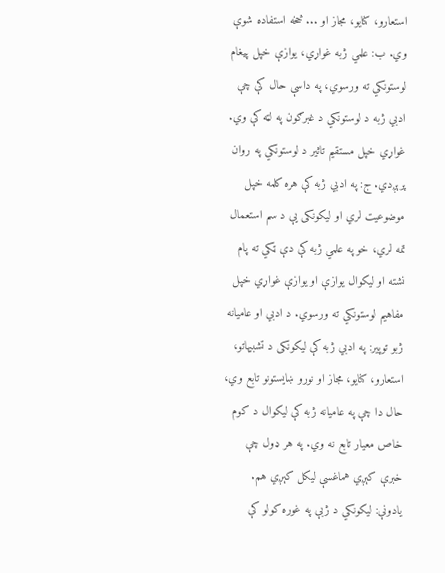استعارو، كنايو، مجاز او ... څخه استفاده شوې وي. ب: علمي ژبه غواړي، يوازې خپل پيغام لوستونكي ته ورسوي، په داسې حال كې چې ادبي ژبه د لوستونكي د غبرګون په لټه كې وي. غواړي خپل مستقيم تاثير د لوستونكي په روان پرېږدي. ج: په ادبي ژبه كې هره كلمه خپل موضوعيت لري او ليكونكى يې د سم استعمال تمه لري، خو په علمي ژبه كې دې ټكي ته پام نشته او ليكوال يوازې او يوازې غواړي خپل مفاهيم لوستونكي ته ورسوي. د ادبي او عاميانه ژبو توپير: په ادبي ژبه كې ليكونكى د تشبيهاتو، استعارو، كنايو، مجاز او نورو ښايستونو تابع وي، حال دا چې په عاميانه ژبه كې ليكوال د كوم خاص معيار تابع نه وي. په هر ډول چې خبرې كېږي هماغسې ليكل كېږي هم. يادونې: ليكونكي د ژبې په غوره كولو كې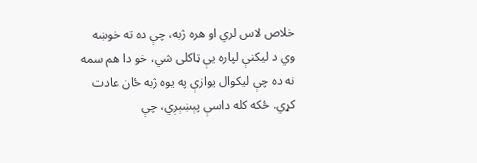خلاص لاس لري او هره ژبه، چې ده ته خوښه وي د ليكنې لپاره يې ټاكلى شي، خو دا هم سمه نه ده چې ليكوال يوازې په يوه ژبه ځان عادت كړي. ځكه كله داسې پېښېږي، چې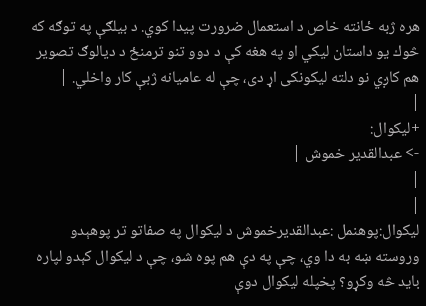هره ژبه ځانته خاص د استعمال ضرورت پيدا كوي. د بيلګې په توګه كه څوك يو داستان ليكي او په هغه كې د دوو تنو ترمنځ د ديالوګ تصوير هم كاږي نو دلته ليكونكى اړ دى، چې له عاميانه ژبې كار واخلي. |
|
+ليكوال:
-> عبدالقدير خموش |
|
|
ليكوال:پوهنمل :عبدالقديرخموش د ليكوال په صفاتو تر پوهېدو وروسته ښه به دا وي، چې په دې هم پوه شو، چې د ليكوال كېدو لپاره بايد څه وكړو؟ پخپله ليكوال دوې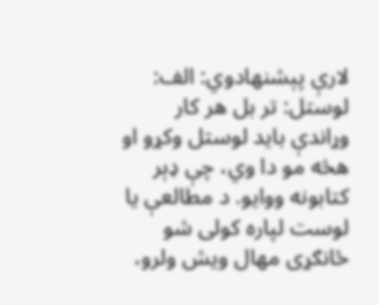لارې پېشنهادوي: الف: لوستل: تر بل هر كار وړاندې بايد لوستل وكړو او هڅه مو دا وي، چې ډېر كتابونه ووايو. د مطالعې يا لوست لپاره كولى شو ځانګړى مهال ويش ولرو،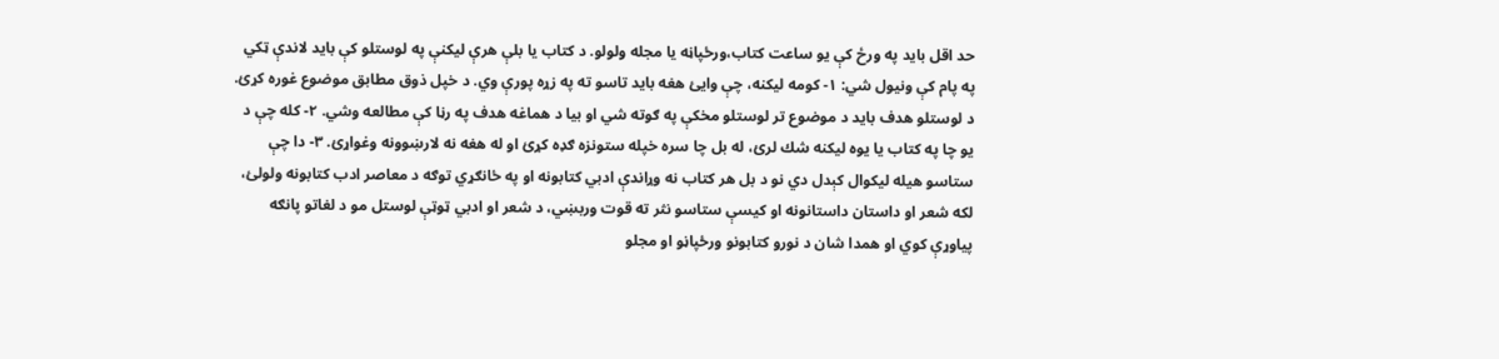حد اقل بايد په ورځ كې يو ساعت كتاب،ورځپاڼه يا مجله ولولو. د كتاب يا بلې هرې ليكنې په لوستلو كې بايد لاندې ټكي په پام كې ونيول شي: ۱- كومه ليكنه، چې وايئ هغه بايد تاسو ته په زړه پورې وي. د خپل ذوق مطابق موضوع غوره كړئ. د لوستلو هدف بايد د موضوع تر لوستلو مخكې په ګوته شي او بيا د هماغه هدف په رڼا كې مطالعه وشي. ۲- كله چې د يو چا په كتاب يا يوه ليكنه شك لرئ، له بل چا سره خپله ستونزه ګډه كړئ او له هغه نه لارښوونه وغواړئ. ۳- دا چې ستاسو هيله ليكوال كېدل دي نو د بل هر كتاب نه وړاندې ادبي كتابونه او په ځانګړي توګه د معاصر ادب كتابونه ولولئ، لكه شعر او داستان داستانونه او كيسې ستاسو نثر ته قوت وربښي، د شعر او ادبي ټوټې لوستل مو د لغاتو پانګه پياوړې كوي او همدا شان د نورو كتابونو ورځپاڼو او مجلو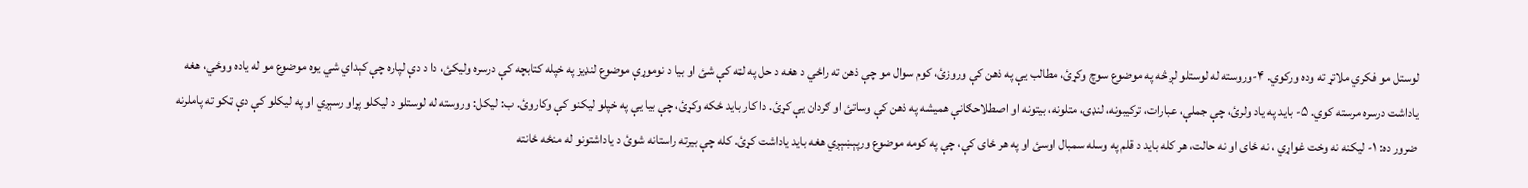لوستل مو فكري ملاتړ ته وده وركوي. ۴-وروسته له لوستلو لږ څه په موضوع سوچ وكړئ، مطالب يې په ذهن كې وروزئ، كوم سوال مو چې ذهن ته راځي د هغه د حل په لټه كې شئ او بيا د نوموړې موضوع لنډيز په خپله كتابچه كې درسره وليكئ، دا د دې لپاره چې كېداي شي يوه موضوع مو له ياده ووځي، هغه ياداشت درسره مرسته كوي. ۵- بايد په ياد ولرئ، چې جملې، عبارات، تركيبونه، لنډۍ، متلونه، بيتونه او اصطلاحګانې هميشه په ذهن كې وساتئ او ګردان يې كړئ. دا كار بايد ځكه وكړئ، چې بيا يې په خپلو ليكنو كې وكاروئ. ب: ليكل: وروسته له لوستلو د ليكلو پړاو رسېږي او په ليكلو كې دې ټكو ته پاملرنه ضرور ده: ۱- ليكنه نه وخت غواړي ، نه ځاى او نه حالت، هر كله بايد د قلم په وسله سمبال اوسئ او په هر ځاى كې، چې په كومه موضوع ورپېښېږي هغه بايد ياداشت كړئ. كله چې بيرته راستانه شوئ د ياداشتونو له منځه ځانته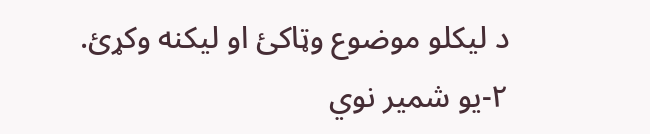د ليكلو موضوع وټاكئ او ليكنه وكړئ. ۲-يو شمير نوي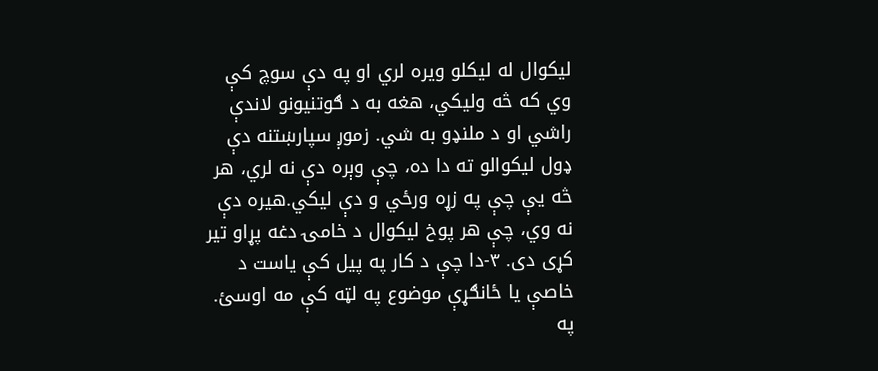ليكوال له ليكلو ويره لري او په دې سوچ كې وي كه څه وليكي، هغه به د ګوتنيونو لاندې راشي او د ملنډو به شي. زموږ سپارښتنه دې ډول ليكوالو ته دا ده، چې وېره دې نه لري، هر څه يې چې په زړه ورځي و دې ليكي.هيره دې نه وي، چې هر پوخ ليكوال د خامۍ دغه پړاو تير كړى دى. ۳-دا چې د كار په پيل كې ياست د خاصې يا ځانګړې موضوع په لټه كې مه اوسئ. په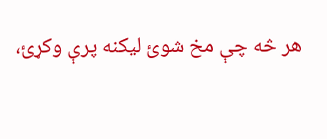هر څه چې مخ شوئ ليكنه پرې وكړئ،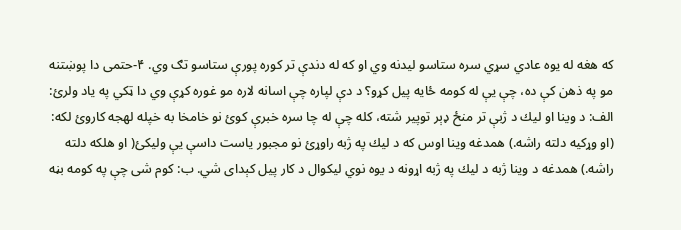كه هغه له يوه عادي سړي سره ستاسو ليدنه وي او كه له دندې تر كوره پورې ستاسو تګ وي. ۴-حتمى دا پوښتنه مو په ذهن كې ده، چې يې له كومه ځايه پيل كړو؟ د دې لپاره چې اسانه لاره مو غوره كړې وي دا ټكي په ياد ولرئ: الف: د وينا او ليك د ژبې تر منځ ډېر توپير شته، كله چې له چا سره خبرې كوئ نو خامخا به خپله لهجه كاروئ لكه: (او وړكيه دلته راشه.) همدغه وينا اوس كه د ليك په ژبه راوړئ نو مجبور ياست داسې يې وليكئ( او هلكه دلته راشه.) همدغه د وينا ژبه د ليك په ژبه اړونه د يوه نوي ليكوال د كار پيل كېداى شي. ب: كوم شى چې په كومه بڼه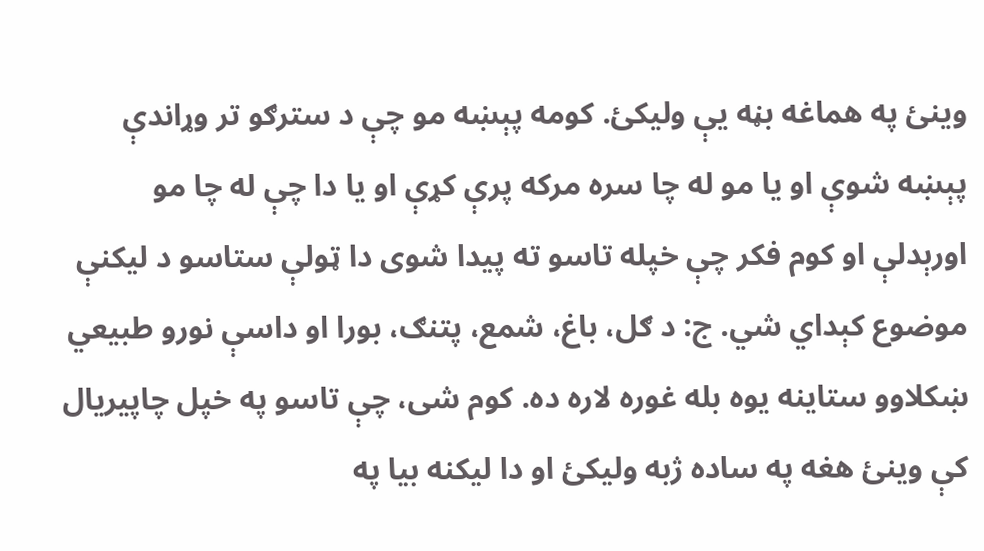وينئ په هماغه بڼه يې وليكئ. كومه پېښه مو چې د سترګو تر وړاندې پېښه شوې او يا مو له چا سره مركه پرې كړې او يا دا چې له چا مو اورېدلې او كوم فكر چې خپله تاسو ته پيدا شوى دا ټولې ستاسو د ليكنې موضوع كېداي شي. ج: د ګل، باغ، شمع، پتنګ، بورا او داسې نورو طبيعي ښكلاوو ستاينه يوه بله غوره لاره ده. كوم شى، چې تاسو په خپل چاپيريال كې وينئ هغه په ساده ژبه وليكئ او دا ليكنه بيا په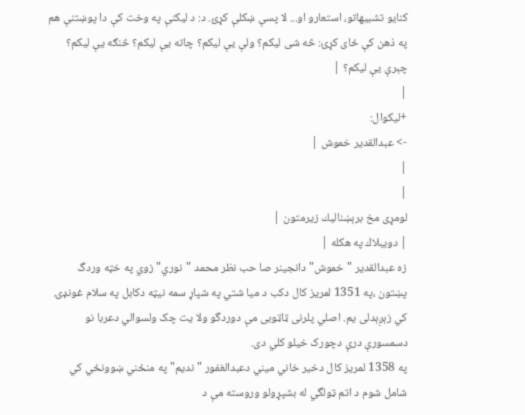كنايو تشبيهاتو، استعارو او... لا پسې ښكلې كړئ. د: د ليكنې په وخت كې دا پوښتنې هم په ذهن كې ځاى كړئ: څه شى ليكم؟ ولې يې ليكم؟ چاته يې ليكم؟ څنګه يې ليكم؟ چېرې يې ليكم؟ |
|
+ليكوال:
-> عبدالقدير خموش |
|
|
لومړى مخ برېښناليك زيرمتون |
| دويبلاك په هكله |
زه عبدالقدير "خموش" دانجينر صا حب نظر محمد "نوري"زوي په خټه وردگ پښتون ،په 1351 لمريز کال دکب د ميا شتي په شپاړ سمه نيټه دکابل په سلام غونډۍ کي زېږېدلى يم. اصلي پلرنى ټاټوبى مې دوردگو ولا يت چک ولسوالي دعربا نو دسمسورې درې دچورک خيلو کلي دى.
په 1358 لمريز کال دخير خاني ميني دعبدالغفور "نديم" په منځني ښوونځي کي شامل شوم د اتم ټولگي له بشپړولو وروسته مې د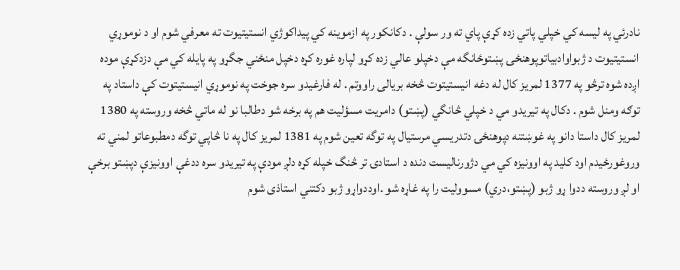نادرئي په ليسه کي خپلي پاتي زده کړې پاي ته ور سولې . دکانکور په ازموينه کي پيداکوژي انستيتيوت ته معرفي شوم او د نوموړي انستيتيوت د ژبواوادبياتوپوهنځۍ پښتوځانگه مې دخپلو عالي زده كړو لپاره غوره كړه دخپل منځني جگړو په پايله کي مې دزدکړې موده اږده شوه ترڅو په 1377 لمريز کال له دغه انيستيتوت څخه بريالى راووتم . له فارغيدو سره جوخت په نوموړي انيستيتوت كې داستاد په توګه ومنل شوم . دکال په تيريدو مي د خپلي څانگي (پښتو) دامريت مسؤليت هم په برخه شو دطالبا نو له ماتي څخه وروسته په 1380 لمريز کال داستا دانو په غوښتنه دپوهنځۍ دتدريسي مرستيال په توگه تعين شوم په 1381 لمريز کال په نا څاپي توگه دمطبوعاتو لمني ته وروغورځيدم اود کليد په اوونيزه کي مي دژورناليست دنده د استادۍ تر څنگ خپله کړه دلږ مودې په تيريدو سره ددغې اوونيزې دپښتو برخې او لږ وروسته ددوا ړو ژبو (پښتو،دري) مسووليت را په غاړه شو .اوددواړو ژبو دکتني استاذى شوم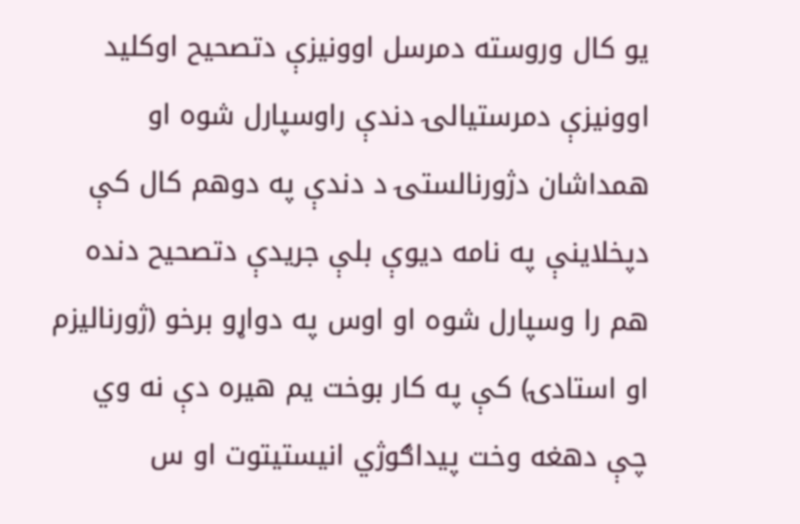يو کال وروسته دمرسل اوونيزې دتصحيح اوکليد اوونيزې دمرستيالۍ دندې راوسپارل شوه او همداشان دژورنالستۍ د دندې په دوهم کال کې دپخلاينې په نامه ديوې بلې جريدې دتصحيح دنده هم را وسپارل شوه او اوس په دواړو برخو (ژورناليزم او استادۍ) كې په كار بوخت يم هيره دې نه وي چې دهغه وخت پيداګوژي انيستيتوت او س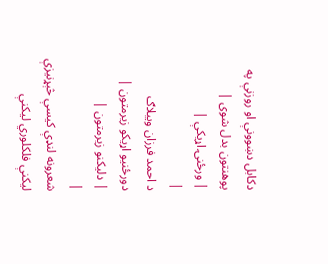دكابل دښوونې او روزنې په پوهنتون بدل شوى |
| ورځنۍ اړيكې |
|
د احمد فرزان ویبلاګ دورځنيو اړيكو زيرمتون |
| دليكنو زيرمتون |
|
شعرونه لنډې كيسې څېړنيزې ليكنې فلكلوري ليكنې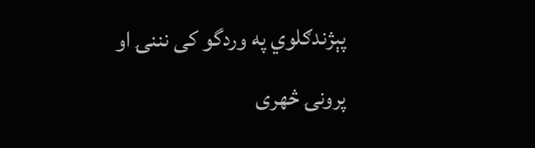پېژندګلوي په وردگو کی نننۍ او پرونۍ څهری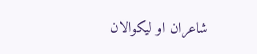شاعران او ليكوالان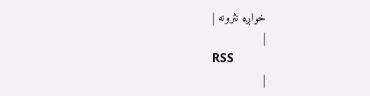خواږه نثرونه |
|
RSS
|